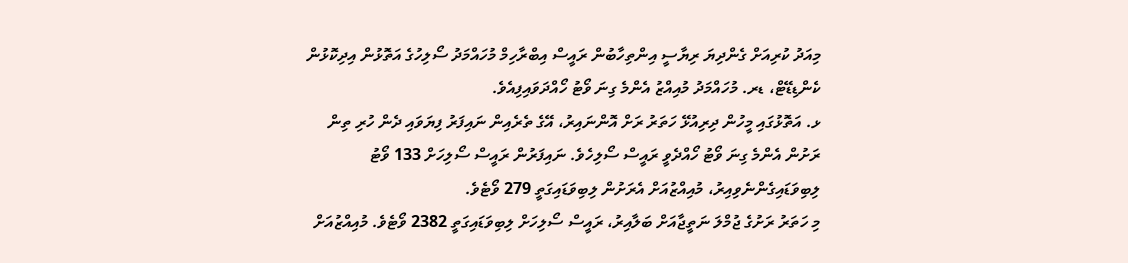މިއަދު ކުރިއަށް ގެންދިޔަ ރިޔާސީ އިންތިހާބުން ރައީސް އިބްރާހިމް މުހައްމަދު ސޯލިހުގެ އަތޮޅުން އިދިކޮޅުން ކެންޑިޑޭޓް، ޑރ. މުހައްމަދު މުއިއްޒު އެންމެ ގިނަ ވޯޓު ހޯއްދަވައިފިއެވެ.
ޅ. އަތޮޅުގައި މީހުން ދިރިއުޅޭ ހަތަރު ރަށް އޮންނައިރު، އޭގެ ތެރެއިން ނައިފަރު ފިޔަވައި ދެން ހުރި ތިން ރަށުން އެންމެ ގިނަ ވޯޓު ހޯއްދެވީ ރައީސް ސޯލިހެވެ. ނައިފަރުން ރައީސް ސޯލިހަށް 133 ވޯޓު ލިބިވަޑައިގެންނެވިއިރު، މުއިއްޒުއަށް އެރަށުން ލިބިވަޑައިގަތީ 279 ވޯޓެވެ.
މި ހަތަރު ރަށުގެ ޖުމްލަ ނަތީޖާއަށް ބަލާއިރު، ރައީސް ސޯލިހަށް ލިބިވަޑައިގަތީ 2382 ވޯޓެވެ. މުއިއްޒުއަށް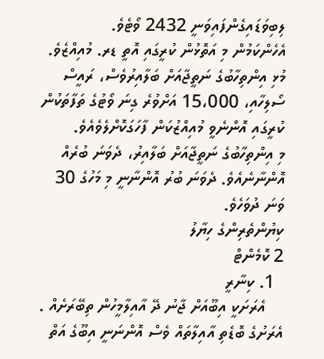ލިބިވަޑައިގެންފައިވަނީ 2432 ވޯޓެވެ.
އެހެންކަމުން މި އަތޮޅުން ކުރީގައި އޮތީ ޑރ. މުއިއްޒެވެ.
މުޅި އިންތިހާބުގެ ނަތީޖާއަށް ބަލާއިރުވެސް، ރައީސް ސޯލިހާއި، 15،000 އަށްވުރެ ގިނަ ވޯޓުގެ ތަފާތަކުން ކުރީގައި އޮންނެވީ މުއިއްޒުކަން ފާހަގަކޮށްލެވެއެވެ.
މި އިންތިހާބުގެ ނަތީޖާއަށް ބަލާއިރު، ދެވަނަ ބުރެއް އޮންނާނެއެވެ. ދެވަނަ ބުރު އޮންނާނީ މި މަހުގެ 30 ވަނަ ދުވަހެވެ.
ކިޔުންތެރިންގެ ހިޔާލު
2 ކޮމެންޓް
  1. ކިނާރީ
    އެރަށަކީ އިބޫއަށް ޖާނު ދޭ އާއިލާމީހުން ތިބޭރަށެއް . އެރަށުގެ ބޮޑެތި އާއިލާތައް ވެސް އޮންނަނީ އިބޫގެ އަތް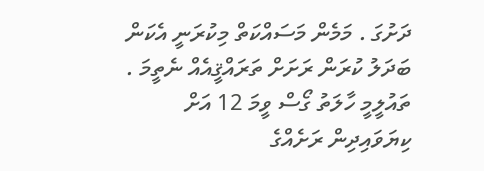ދަށުގަ . މަމެން މަސައްކަތް މިކުރަނީ އެކަން ބަދަލު ކުރަން ރަށަށް ތަރައްޤީއެއް ނެތީމަ . ތައުލީމީ ހާލަތު ގޯސް ވީމަ 12 އަށް ކިޔަވައިދިން ރަށެއްގެ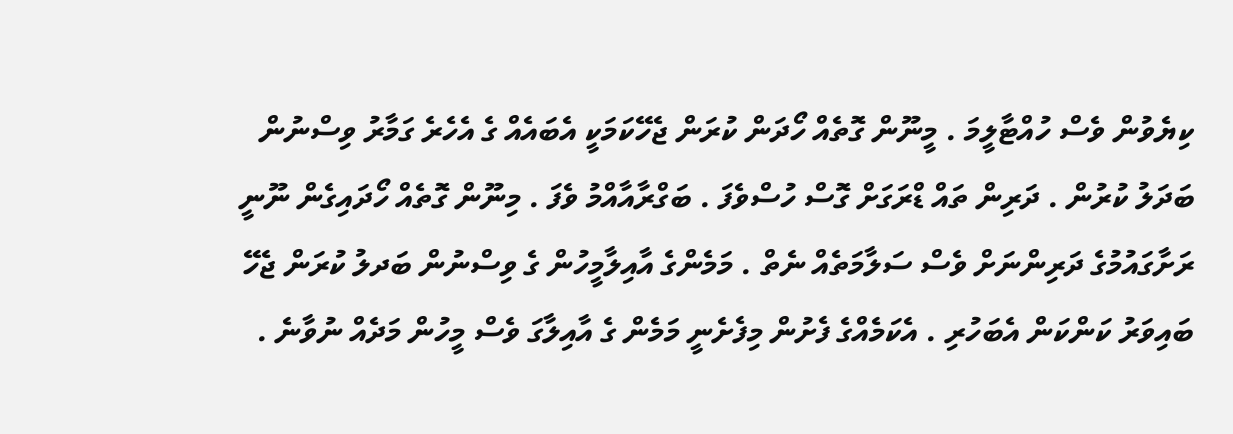ކިޔެވުން ވެސް ހުއްޓާލީމަ . މީނޫން ގޮތެއް ހޯދަން ކުރަން ޖެހޭކަމަކީ އެބައެއް ގެ އެހެރެ ގަމާރު ވިސްނުން ބަދަލު ކުރުން . ދަރިން ތައް ޑްރަގަށް ގޮސް ހުސްވެފަ . ބަގްރާއާއްމު ވެފަ . މިނޫން ގޮތެއް ހޯދައިގެން ނޫނީ ރަށާގައުމުގެ ދަރިންނަށް ވެސް ސަލާމަތެއް ނެތް . މަމެންގެ އާއިލާމީހުން ގެ ވިސްނުން ބަދލު ކުރަން ޖެހޭ ބައިވަރު ކަންކަން އެބަހުރި . އެކަމެއްގެ ފެށުން މިފެށެނީ މަމެން ގެ އާއިލާގަ ވެސް މީހުން މަދެއް ނުވާނެ .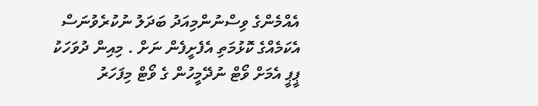އެއްމެންގެ ވިސްނުންމިއަދު ބަދަލު ނުކުރެވުނަސް އެކަމެއްގެ ކޮޅުމަތި އެފެށީފެން ނަށް . މިއިން ދުވަހަކު ޕީޕީ އެމަށް ވޯޓް ނުދޭމީހުން ގެ ވޯޓް މިފަހަރު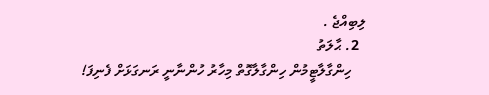ލިބިއްޖެ .
  2. ޙާލަތު
    ހިންގާލާޓީމުން ހިންގާލާގޮތް މިހާރު ހުންނާނީ ރަނގަޅަށް ފެނިފަ!